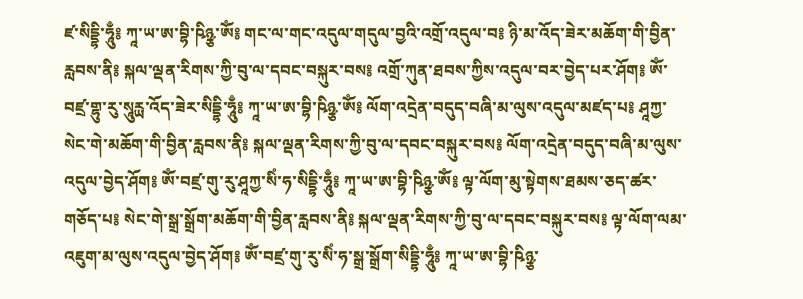ཛ་སིདྡྷི་ཧཱུྃ༔ ཀཱ་ཡ་ཨ་བྷི་ཥིཉྩ་ཨོཾ༔ གང་ལ་གང་འདུལ་གདུལ་བྱའི་འགྲོ་འདུལ་བ༔ ཉི་མ་འོད་ཟེར་མཆོག་གི་བྱིན་རླབས་ནི༔ སྐལ་ལྡན་རིགས་ཀྱི་བུ་ལ་དབང་བསྐུར་བས༔ འགྲོ་ཀུན་ཐབས་ཀྱིས་འདུལ་བར་བྱེད་པར་ཤོག༔ ཨོཾ་བཛྲ་གྷུ་རུ་སཱུརྻ་འོད་ཟེར་སིདྡྷི་ཧཱུྃ༔ ཀཱ་ཡ་ཨ་བྷི་ཥིཉྩ་ཨོཾ༔ ལོག་འདྲེན་བདུད་བཞི་མ་ལུས་འདུལ་མཛད་པ༔ ཤཱཀྱ་སེང་གེ་མཆོག་གི་བྱིན་རླབས་ནི༔ སྐལ་ལྡན་རིགས་ཀྱི་བུ་ལ་དབང་བསྐུར་བས༔ ལོག་འདྲེན་བདུད་བཞི་མ་ལུས་འདུལ་བྱེད་ཤོག༔ ཨོཾ་བཛྲ་གུ་རུ་ཤཱཀྱ་སིཾ་ཧ་སིདྡྷི་ཧཱུྃ༔ ཀཱ་ཡ་ཨ་བྷི་ཥིཉྩ་ཨོཾ༔ ལྟ་ལོག་མུ་སྟེགས་ཐམས་ཅད་ཚར་གཅོད་པ༔ སེང་གེ་སྒྲ་སྒྲོག་མཆོག་གི་བྱིན་རླབས་ནི༔ སྐལ་ལྡན་རིགས་ཀྱི་བུ་ལ་དབང་བསྐུར་བས༔ ལྟ་ལོག་ལམ་འཇུག་མ་ལུས་འདུལ་བྱེད་ཤོག༔ ཨོཾ་བཛྲ་གུ་རུ་སིཾ་ཧ་སྒྲ་སྒྲོག་སིདྡྷི་ཧཱུྃ༔ ཀཱ་ཡ་ཨ་བྷི་ཥིཉྩ་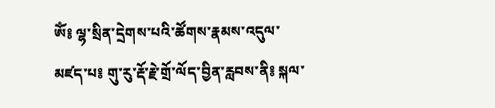ཨོཾ༔ ལྷ་སྲིན་དྲེགས་པའི་ཚོགས་རྣམས་འདུལ་མཛད་པ༔ གུ་རུ་རྡོ་རྗེ་གྲོ་ལོད་བྱིན་རླབས་ནི༔ སྐལ་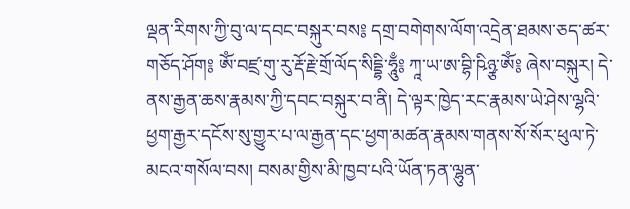ལྡན་རིགས་ཀྱི་བུ་ལ་དབང་བསྐུར་བས༔ དགྲ་བགེགས་ལོག་འདྲེན་ཐམས་ཅད་ཚར་གཅོད་ཤོག༔ ཨོཾ་བཛྲ་གུ་རུ་རྡོ་རྗེ་གྲོ་ལོད་སིདྡྷི་ཧཱུྃ༔ ཀཱ་ཡ་ཨ་བྷི་ཥིཉྩ་ཨོཾ༔ ཞེས་བསྐུར། དེ་ནས་རྒྱན་ཆས་རྣམས་ཀྱི་དབང་བསྐུར་བ་ནི། དེ་ལྟར་ཁྱེད་རང་རྣམས་ཡེ་ཤེས་ལྷའི་ཕྱག་རྒྱར་དངོས་སུ་གྱུར་པ་ལ་རྒྱན་དང་ཕྱག་མཚན་རྣམས་གནས་སོ་སོར་ཕུལ་ཏེ་མངའ་གསོལ་བས། བསམ་གྱིས་མི་ཁྱབ་པའི་ཡོན་ཏན་ལྷུན་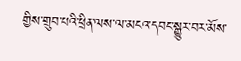གྱིས་གྲུབ་པའི་ཕྲིན་ལས་ལ་མངའ་དབང་སྒྱུར་བར་མོས་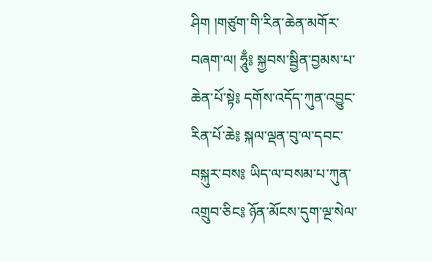ཤིག །གཙུག་གི་རིན་ཆེན་མགོར་བཞག་ལ། ཧཱུྃ༔ སྐྱབས་སྦྱིན་བྱམས་པ་ཆེན་པོ་སྟེ༔ དགོས་འདོད་ཀུན་འབྱུང་རིན་པོ་ཆེ༔ སྐལ་ལྡན་བུ་ལ་དབང་བསྐུར་བས༔ ཡིད་ལ་བསམ་པ་ཀུན་འགྲུབ་ཅིང༔ ཉོན་མོངས་དུག་ལྔ་སེལ་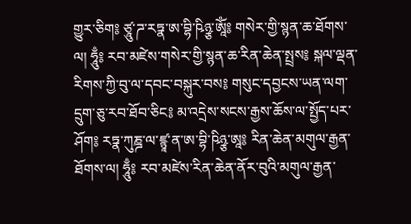གྱུར་ཅིག༔ ཙཱུ་ཌ་རཏྣ་ཨ་བྷི་ཥིཉྩ་ཨཱོཾ༔ གསེར་གྱི་སྙན་ཆ་ཐོགས་ལ། ཧཱུྃ༔ རབ་མཛེས་གསེར་གྱི་སྙན་ཆ་རིན་ཆེན་སྤྲས༔ སྐལ་ལྡན་རིགས་ཀྱི་བུ་ལ་དབང་བསྐུར་བས༔ གསུང་དབྱངས་ཡན་ལག་དྲུག་ཅུ་རབ་ཐོབ་ཅིང༔ མ་འདྲེས་སངས་རྒྱས་ཆོས་ལ་སྤྱོད་པར་ཤོག༔ རཏྣ་ཀུཎྜ་ལ་ཛྙཱ་ན་ཨ་བྷི་ཥིཉྩ་ཨཱ༔ རིན་ཆེན་མགུལ་རྒྱན་ཐོགས་ལ། ཧཱུྃ༔ རབ་མཛེས་རིན་ཆེན་ནོར་བུའི་མགུལ་རྒྱན་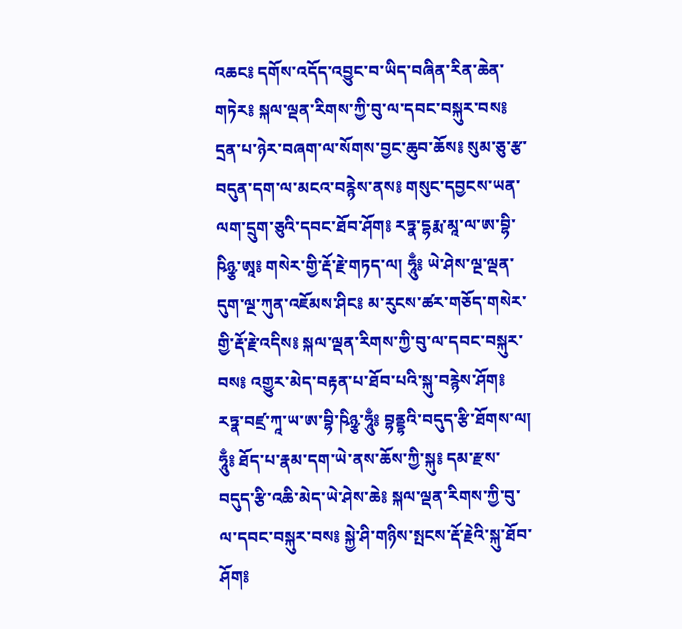འཆང༔ དགོས་འདོད་འབྱུང་བ་ཡིད་བཞིན་རིན་ཆེན་གཏེར༔ སྐལ་ལྡན་རིགས་ཀྱི་བུ་ལ་དབང་བསྐུར་བས༔ དྲན་པ་ཉེར་བཞག་ལ་སོགས་བྱང་ཆུབ་ཆོས༔ སུམ་ཅུ་རྩ་བདུན་དག་ལ་མངའ་བརྙེས་ནས༔ གསུང་དབྱངས་ཡན་ལག་དྲུག་ཅུའི་དབང་ཐོབ་ཤོག༔ རཏྣ་དྷརྨ་མཱ་ལ་ཨ་བྷི་ཥིཉྩ་ཨཱ༔ གསེར་གྱི་རྡོ་རྗེ་གཏད་ལ། ཧཱུྃ༔ ཡེ་ཤེས་ལྔ་ལྡན་དུག་ལྔ་ཀུན་འཇོམས་ཤིང༔ མ་རུངས་ཚར་གཅོད་གསེར་གྱི་རྡོ་རྗེ་འདིས༔ སྐལ་ལྡན་རིགས་ཀྱི་བུ་ལ་དབང་བསྐུར་བས༔ འགྱུར་མེད་བརྟན་པ་ཐོབ་པའི་སྐུ་བརྙེས་ཤོག༔ རཏྣ་བཛྲ་ཀཱ་ཡ་ཨ་བྷི་ཥིཉྩ་ཧཱུྃ༔ བྷནྡྷའི་བདུད་རྩི་ཐོགས་ལ། ཧཱུྃ༔ ཐོད་པ་རྣམ་དག་ཡེ་ནས་ཆོས་ཀྱི་སྐུ༔ དམ་རྫས་བདུད་རྩི་འཆི་མེད་ཡེ་ཤེས་ཆེ༔ སྐལ་ལྡན་རིགས་ཀྱི་བུ་ལ་དབང་བསྐུར་བས༔ སྐྱེ་ཤི་གཉིས་སྤངས་རྡོ་རྗེའི་སྐུ་ཐོབ་ཤོག༔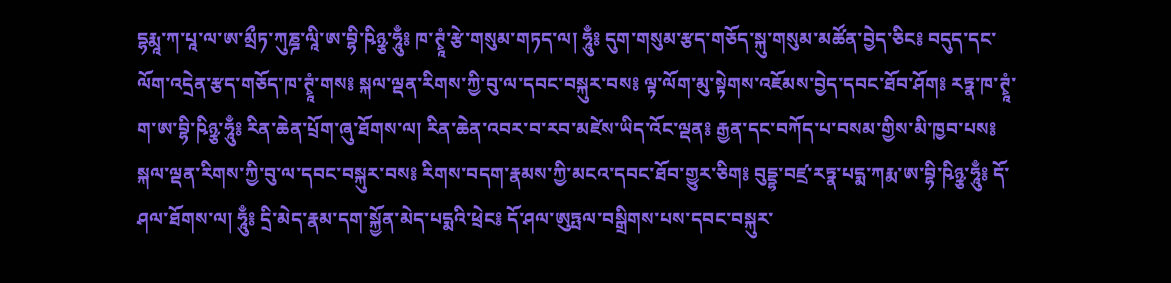དྷརྨཱ་ཀ་པཱ་ལ་ཨ་མྲྀཏ་ཀུཎྜ་ལཱི་ཨ་བྷི་ཥིཉྩ་ཧཱུྃ༔ ཁ་ཊྭཱཾ་རྩེ་གསུམ་གཏད་ལ། ཧཱུྃ༔ དུག་གསུམ་རྩད་གཅོད་སྐུ་གསུམ་མཚོན་བྱེད་ཅིང༔ བདུད་དང་ལོག་འདྲེན་རྩད་གཅོད་ཁ་ཊྭཱཾ་གས༔ སྐལ་ལྡན་རིགས་ཀྱི་བུ་ལ་དབང་བསྐུར་བས༔ ལྟ་ལོག་མུ་སྟེགས་འཇོམས་བྱེད་དབང་ཐོབ་ཤོག༔ རཏྣ་ཁ་ཊྭཱཾ་ག་ཨ་བྷི་ཥིཉྩ་ཧཱུྃ༔ རིན་ཆེན་པྲོག་ཞུ་ཐོགས་ལ། རིན་ཆེན་འབར་བ་རབ་མཛེས་ཡིད་འོང་ལྡན༔ རྒྱན་དང་བཀོད་པ་བསམ་གྱིས་མི་ཁྱབ་པས༔ སྐལ་ལྡན་རིགས་ཀྱི་བུ་ལ་དབང་བསྐུར་བས༔ རིགས་བདག་རྣམས་ཀྱི་མངའ་དབང་ཐོབ་གྱུར་ཅིག༔ བུདྡྷ་བཛྲ་རཏྣ་པདྨ་ཀརྨ་ཨ་བྷི་ཥིཉྩ་ཧཱུྃ༔ དོ་ཤལ་ཐོགས་ལ། ཧཱུྃ༔ དྲི་མེད་རྣམ་དག་སྐྱོན་མེད་པདྨའི་ཕྲེང༔ དོ་ཤལ་ཨུཏྤལ་བསྒྲིགས་པས་དབང་བསྐུར་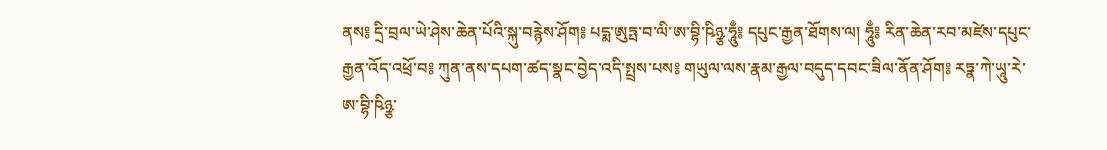ནས༔ དྲི་བྲལ་ཡེ་ཤེས་ཆེན་པོའི་སྐུ་བརྙེས་ཤོག༔ པདྨ་ཨུཏྤ་བ་ལི་ཨ་བྷི་ཥིཉྩ་ཧཱུྃ༔ དཔུང་རྒྱན་ཐོགས་ལ། ཧཱུྃ༔ རིན་ཆེན་རབ་མཛེས་དཔུང་རྒྱན་འོད་འཕྲོ་བ༔ ཀུན་ནས་དཔག་ཚད་སྣང་བྱེད་འདི་སྤྲས་པས༔ གཡུལ་ལས་རྣམ་རྒྱལ་བདུད་དབང་ཟིལ་ནོན་ཤོག༔ རཏྣ་ཀེ་ཡཱུ་རེ་ཨ་བྷི་ཥིཉྩ་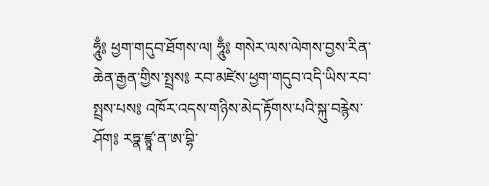ཧཱུྃ༔ ཕྱག་གདུབ་ཐོགས་ལ། ཧཱུྃ༔ གསེར་ལས་ལེགས་བྱས་རིན་ཆེན་རྒྱན་གྱིས་སྤྲས༔ རབ་མཛེས་ཕྱག་གདུབ་འདི་ཡིས་རབ་སྤྲས་པས༔ འཁོར་འདས་གཉིས་མེད་རྟོགས་པའི་སྐུ་བརྙེས་ཤོག༔ རཏྣ་ཛྙཱ་ན་ཨ་བྷི་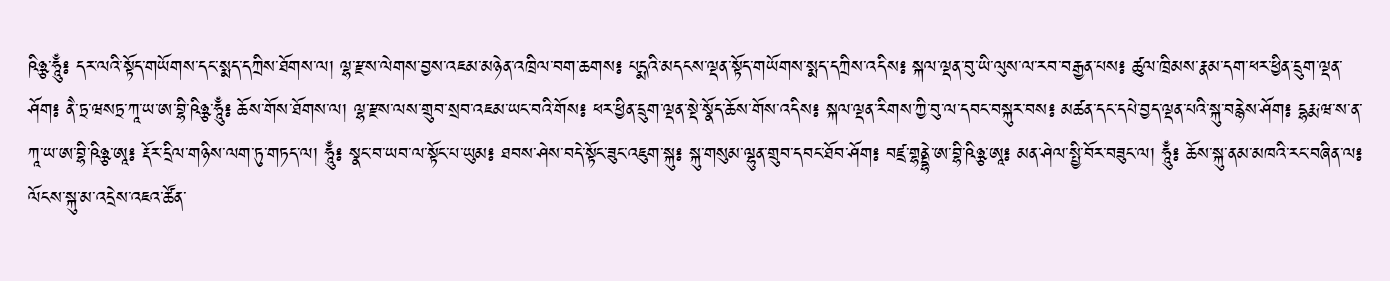ཥིཉྩ་ཧཱུྃ༔ དར་ལའི་སྟོད་གཡོགས་དང་སྨད་དཀྲིས་ཐོགས་ལ། ལྷ་རྫས་ལེགས་བྱས་འཇམ་མཉེན་འཁྲིལ་བག་ཆགས༔ པདྨའི་མདངས་ལྡན་སྟོད་གཡོགས་སྨད་དཀྲིས་འདིས༔ སྐལ་ལྡན་བུ་ཡི་ལུས་ལ་རབ་བརྒྱན་པས༔ ཚུལ་ཁྲིམས་རྣམ་དག་ཕར་ཕྱིན་དྲུག་ལྡན་ཤོག༔ ནཻ་ཏྲ་ཝསཏྲ་ཀཱ་ཡ་ཨ་བྷི་ཥིཉྩ་ཧཱུྃ༔ ཆོས་གོས་ཐོགས་ལ། ལྷ་རྫས་ལས་གྲུབ་སྲབ་འཇམ་ཡང་བའི་གོས༔ ཕར་ཕྱིན་དྲུག་ལྡན་སྡེ་སྣོད་ཆོས་གོས་འདིས༔ སྐལ་ལྡན་རིགས་ཀྱི་བུ་ལ་དབང་བསྐུར་བས༔ མཚན་དང་དཔེ་བྱད་ལྡན་པའི་སྐུ་བརྙེས་ཤོག༔ དྷརྨ་ཝ་ས་ན་ཀཱ་ཡ་ཨ་བྷི་ཥིཉྩ་ཨཱ༔ རྡོར་དྲིལ་གཉིས་ལག་ཏུ་གཏད་ལ། ཧཱུྃ༔ སྣང་བ་ཡབ་ལ་སྟོང་པ་ཡུམ༔ ཐབས་ཤེས་བདེ་སྟོང་ཟུང་འཇུག་སྐུ༔ སྐུ་གསུམ་ལྷུན་གྲུབ་དབང་ཐོབ་ཤོག༔ བཛྲ་གྷནྡྷེ་ཨ་བྷི་ཥིཉྩ་ཨཱ༔ མན་ཤེལ་སྤྱི་བོར་བཟུང་ལ། ཧཱུྃ༔ ཆོས་སྐུ་ནམ་མཁའི་རང་བཞིན་ལ༔ ལོངས་སྐུ་མ་འདྲེས་འཇའ་ཚོན་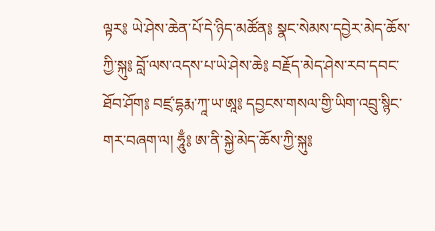ལྟར༔ ཡེ་ཤེས་ཆེན་པོ་དེ་ཉིད་མཚོན༔ སྣང་སེམས་དབྱེར་མེད་ཆོས་ཀྱི་སྐུ༔ བློ་ལས་འདས་པ་ཡེ་ཤེས་ཆེ༔ བརྗོད་མེད་ཤེས་རབ་དབང་ཐོབ་ཤོག༔ བཛྲ་དྷརྨ་ཀཱ་ཡ་ཨཱ༔ དབྱངས་གསལ་གྱི་ཡིག་འབྲུ་སྙིང་གར་བཞག་ལ། ཧཱུྃ༔ ཨ་ནི་སྐྱེ་མེད་ཆོས་ཀྱི་སྐུ༔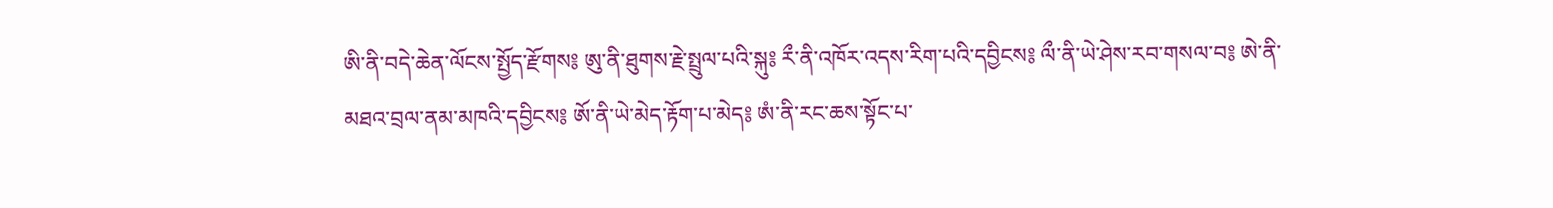ཨི་ནི་བདེ་ཆེན་ལོངས་སྤྱོད་རྫོགས༔ ཨུ་ནི་ཐུགས་རྗེ་སྤྲུལ་པའི་སྐུ༔ རྀ་ནི་འཁོར་འདས་རིག་པའི་དབྱིངས༔ ལྀ་ནི་ཡེ་ཤེས་རབ་གསལ་བ༔ ཨེ་ནི་མཐའ་བྲལ་ནམ་མཁའི་དབྱིངས༔ ཨོ་ནི་ཡེ་མེད་རྟོག་པ་མེད༔ ཨཾ་ནི་རང་ཆས་སྟོང་པ་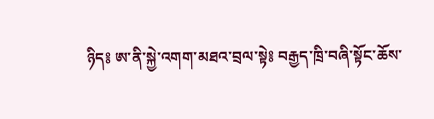ཉིད༔ ཨ་ནི་སྐྱེ་འགག་མཐའ་བྲལ་སྟེ༔ བརྒྱད་ཁྲི་བཞི་སྟོང་ཆོས་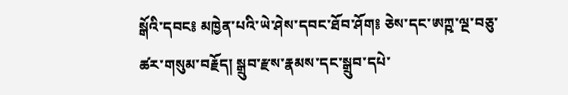སྒོའི་དབང༔ མཁྱེན་པའི་ཡེ་ཤེས་དབང་ཐོབ་ཤོག༔ ཅེས་དང་ཨཀྵ་ལྔ་བཅུ་ཚར་གསུམ་བརྗོད། སྒྲུབ་རྫས་རྣམས་དང་སྒྲུབ་དཔེ་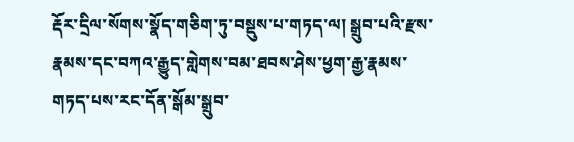རྡོར་དྲིལ་སོགས་སྣོད་གཅིག་ཏུ་བསྡུས་པ་གཏད་ལ། སྒྲུབ་པའི་རྫས་རྣམས་དང་བཀའ་རྒྱུད་གླེགས་བམ་ཐབས་ཤེས་ཕྱག་རྒྱ་རྣམས་གཏད་པས་རང་དོན་སྒོམ་སྒྲུབ་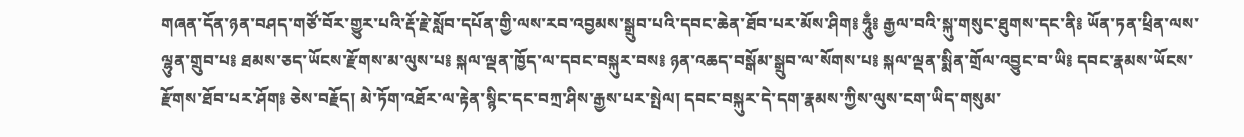གཞན་དོན་ཉན་བཤད་གཙོ་བོར་གྱུར་པའི་རྡོ་རྗེ་སློབ་དཔོན་གྱི་ལས་རབ་འབྱམས་སྒྲུབ་པའི་དབང་ཆེན་ཐོབ་པར་མོས་ཤིག༔ ཧཱུྃ༔ རྒྱལ་བའི་སྐུ་གསུང་ཐུགས་དང་ནི༔ ཡོན་ཏན་ཕྲིན་ལས་ལྷུན་གྲུབ་པ༔ ཐམས་ཅད་ཡོངས་རྫོགས་མ་ལུས་པ༔ སྐལ་ལྡན་ཁྱོད་ལ་དབང་བསྐུར་བས༔ ཉན་འཆད་བསྒོམ་སྒྲུབ་ལ་སོགས་པ༔ སྐལ་ལྡན་སྨིན་གྲོལ་འབྱུང་བ་ཡི༔ དབང་རྣམས་ཡོངས་རྫོགས་ཐོབ་པར་ཤོག༔ ཅེས་བརྗོད། མེ་ཏོག་འཐོར་ལ་རྟེན་སྙིང་དང་བཀྲ་ཤིས་རྒྱས་པར་སྤེལ། དབང་བསྐུར་དེ་དག་རྣམས་ཀྱིས་ལུས་ངག་ཡིད་གསུམ་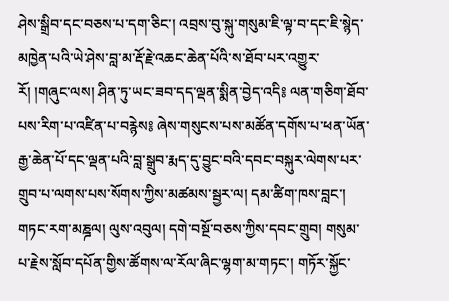ཤེས་སྒྲིབ་དང་བཅས་པ་དག་ཅིང་། འབྲས་བུ་སྐུ་གསུམ་ཇི་ལྟ་བ་དང་ཇི་སྙེད་མཁྱེན་པའི་ཡེ་ཤེས་བླ་མ་རྡོ་རྗེ་འཆང་ཆེན་པོའི་ས་ཐོབ་པར་འགྱུར་རོ། །གཞུང་ལས། ཤིན་ཏུ་ཡང་ཟབ་དད་ལྡན་སྨིན་བྱེད་འདི༔ ལན་གཅིག་ཐོབ་པས་རིག་པ་འཛིན་པ་བརྙེས༔ ཞེས་གསུངས་པས་མཚོན་དགོས་པ་ཕན་ཡོན་རྒྱ་ཆེན་པོ་དང་ལྡན་པའི་བླ་སྒྲུབ་རྨད་དུ་བྱུང་བའི་དབང་བསྐུར་ལེགས་པར་གྲུབ་པ་ལགས་པས་སོགས་ཀྱིས་མཚམས་སྦྱར་ལ། དམ་ཚིག་ཁས་བླང་། གཏང་རག་མཎྜལ། ལུས་འབུལ། དགེ་བསྔོ་བཅས་ཀྱིས་དབང་གྲུབ། གསུམ་པ་རྗེས་སློབ་དཔོན་གྱིས་ཚོགས་ལ་རོལ་ཞིང་ལྷག་མ་གཏང་། གཏོར་སྐྱོང་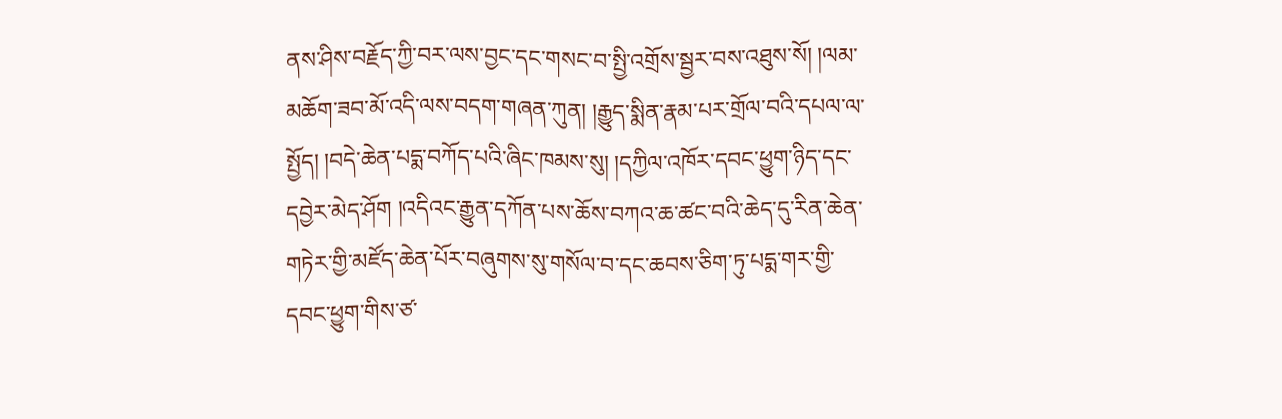ནས་ཤིས་བརྗོད་ཀྱི་བར་ལས་བྱང་དང་གསང་བ་སྤྱི་འགྲོས་སྦྱར་བས་འཐུས་སོ། །ལམ་མཆོག་ཟབ་མོ་འདི་ལས་བདག་གཞན་ཀུན། །རྒྱུད་སྨིན་རྣམ་པར་གྲོལ་བའི་དཔལ་ལ་སྤྱོད། །བདེ་ཆེན་པདྨ་བཀོད་པའི་ཞིང་ཁམས་སུ། །དཀྱིལ་འཁོར་དབང་ཕྱུག་ཉིད་དང་དབྱེར་མེད་ཤོག །འདིའང་རྒྱུན་དཀོན་པས་ཆོས་བཀའ་ཆ་ཚང་བའི་ཆེད་དུ་རིན་ཆེན་གཏེར་གྱི་མཛོད་ཆེན་པོར་བཞུགས་སུ་གསོལ་བ་དང་ཆབས་ཅིག་ཏུ་པདྨ་གར་གྱི་དབང་ཕྱུག་གིས་ཙ་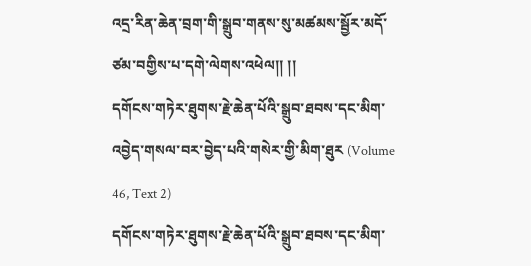འདྲ་རིན་ཆེན་བྲག་གི་སྒྲུབ་གནས་སུ་མཚམས་སྦྱོར་མདོ་ཙམ་བགྱིས་པ་དགེ་ལེགས་འཕེལ།། །།
དགོངས་གཏེར་ཐུགས་རྗེ་ཆེན་པོའི་སྒྲུབ་ཐབས་དང་མིག་འབྱེད་གསལ་བར་བྱེད་པའི་གསེར་གྱི་མིག་ཐུར (Volume 46, Text 2)
དགོངས་གཏེར་ཐུགས་རྗེ་ཆེན་པོའི་སྒྲུབ་ཐབས་དང་མིག་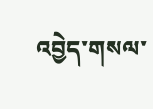འབྱེད་གསལ་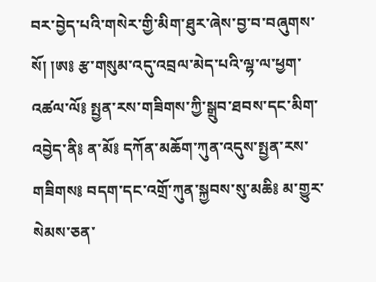བར་བྱེད་པའི་གསེར་གྱི་མིག་ཐུར་ཞེས་བྱ་བ་བཞུགས་སོ། །ཨ༔ རྩ་གསུམ་འདུ་འབྲལ་མེད་པའི་ལྷ་ལ་ཕྱག་འཚལ་ལོ༔ སྤྱན་རས་གཟིགས་ཀྱི་སྒྲུབ་ཐབས་དང་མིག་འབྱེད་ནི༔ ན་མོ༔ དཀོན་མཆོག་ཀུན་འདུས་སྤྱན་རས་གཟིགས༔ བདག་དང་འགྲོ་ཀུན་སྐྱབས་སུ་མཆི༔ མ་གྱུར་སེམས་ཅན་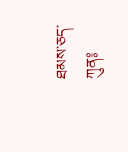ཐམས་ཅད་ཀུན༔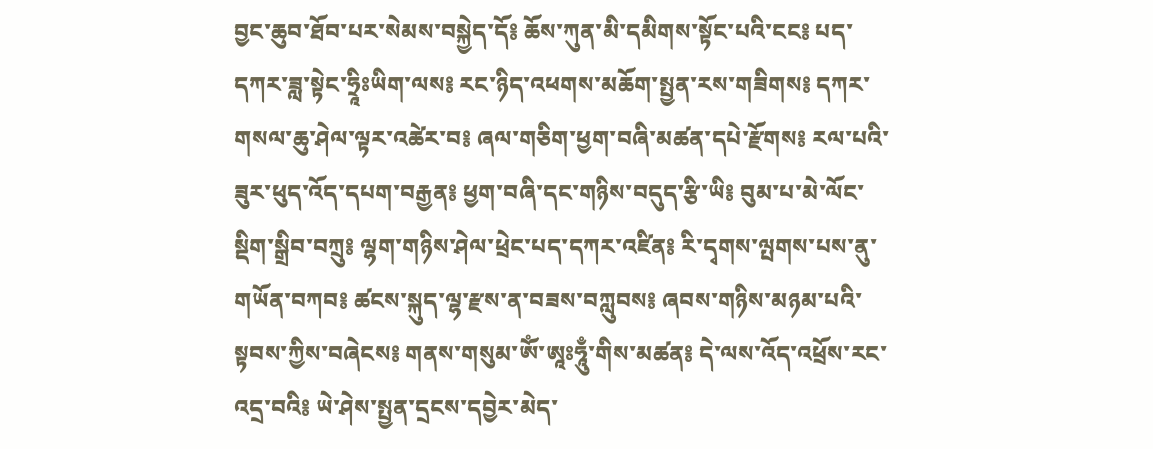བྱང་ཆུབ་ཐོབ་པར་སེམས་བསྐྱེད་དོ༔ ཆོས་ཀུན་མི་དམིགས་སྟོང་པའི་ངང༔ པད་དཀར་ཟླ་སྟེང་ཧྲཱིཿཡིག་ལས༔ རང་ཉིད་འཕགས་མཆོག་སྤྱན་རས་གཟིགས༔ དཀར་གསལ་ཆུ་ཤེལ་ལྟར་འཚེར་བ༔ ཞལ་གཅིག་ཕྱག་བཞི་མཚན་དཔེ་རྫོགས༔ རལ་པའི་ཟུར་ཕུད་འོད་དཔག་བརྒྱན༔ ཕྱག་བཞི་དང་གཉིས་བདུད་རྩི་ཡི༔ བུམ་པ་མེ་ལོང་སྡིག་སྒྲིབ་བཀྲུ༔ ལྷག་གཉིས་ཤེལ་ཕྲེང་པད་དཀར་འཛིན༔ རི་དྭགས་ལྤགས་པས་ནུ་གཡོན་བཀབ༔ ཚངས་སྐུད་ལྷ་རྫས་ན་བཟས་བཀླུབས༔ ཞབས་གཉིས་མཉམ་པའི་སྟབས་ཀྱིས་བཞེངས༔ གནས་གསུམ་ཨོཾ་ཨཱཿཧཱུྃ་གིས་མཚན༔ དེ་ལས་འོད་འཕྲོས་རང་འདྲ་བའི༔ ཡེ་ཤེས་སྤྱན་དྲངས་དབྱེར་མེད་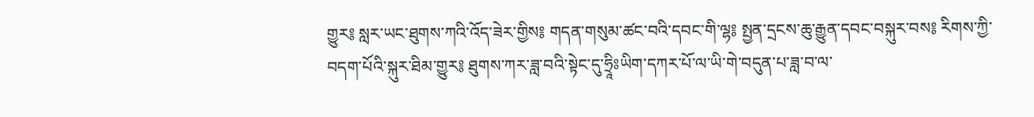གྱུར༔ སླར་ཡང་ཐུགས་ཀའི་འོད་ཟེར་གྱིས༔ གདན་གསུམ་ཚང་བའི་དབང་གི་ལྷ༔ སྤྱན་དྲངས་ཆུ་རྒྱུན་དབང་བསྐུར་བས༔ རིགས་ཀྱི་བདག་པོའི་སྐུར་ཐིམ་གྱུར༔ ཐུགས་ཀར་ཟླ་བའི་སྟེང་དུ་ཧྲཱིཿཡིག་དཀར་པོ་ལ་ཡི་གེ་བདུན་པ་ཟླ་བ་ལ་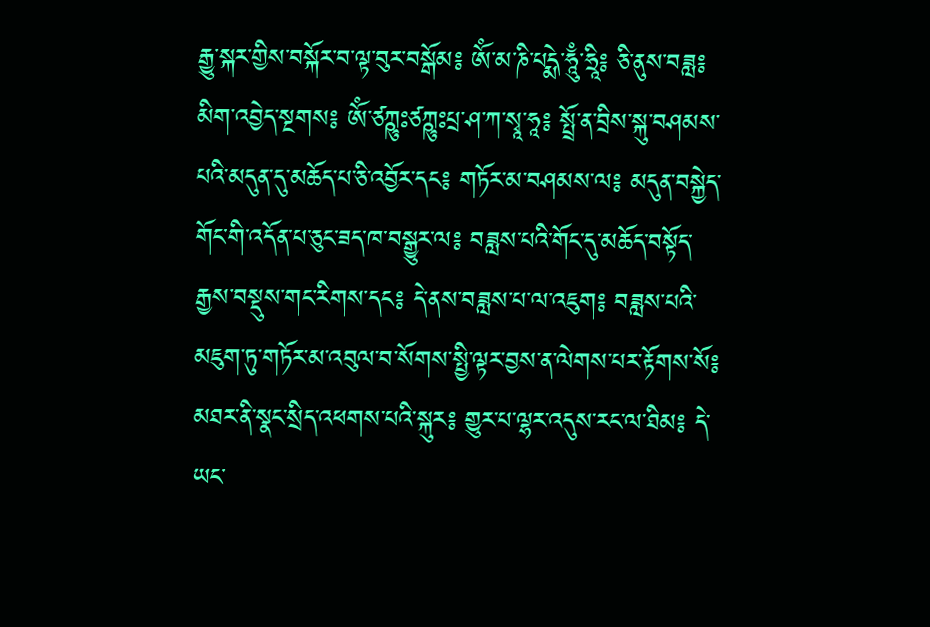རྒྱུ་སྐར་གྱིས་བསྐོར་བ་ལྟ་བུར་བསྒོམ༔ ཨོཾ་མ་ཎི་པདྨེ་ཧཱུྃ་ཧྲཱི༔ ཅི་ནུས་བཟླ༔ མིག་འབྱེད་སྔགས༔ ཨོཾ་ཙཀྵུཿཙཀྵུཿཔྲ་ཤ་ཀ་སྭཱ་ཧཱ༔ སྤྲོ་ན་བྲིས་སྐུ་བཤམས་པའི་མདུན་དུ་མཆོད་པ་ཅི་འབྱོར་དང༔ གཏོར་མ་བཤམས་ལ༔ མདུན་བསྐྱེད་གོང་གི་འདོན་པ་ཅུང་ཟད་ཁ་བསྒྱུར་ལ༔ བཟླས་པའི་གོང་དུ་མཆོད་བསྟོད་རྒྱས་བསྡུས་གང་རིགས་དང༔ དེ་ནས་བཟླས་པ་ལ་འཇུག༔ བཟླས་པའི་མཇུག་ཏུ་གཏོར་མ་འབུལ་བ་སོགས་སྤྱི་ལྟར་བྱས་ན་ལེགས་པར་རྟོགས་སོ༔ མཐར་ནི་སྣང་སྲིད་འཕགས་པའི་སྐུར༔ གྱུར་པ་ལྷར་འདུས་རང་ལ་ཐིམ༔ དེ་ཡང་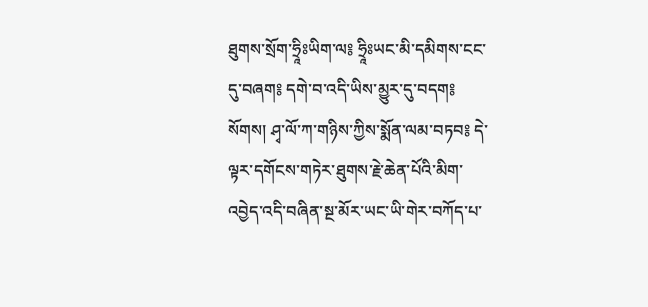ཐུགས་སྲོག་ཧྲཱིཿཡིག་ལ༔ ཧྲཱིཿཡང་མི་དམིགས་ངང་དུ་བཞག༔ དགེ་བ་འདི་ཡིས་མྱུར་དུ་བདག༔ སོགས། ཤྭ་ལོ་ཀ་གཉིས་ཀྱིས་སྨོན་ལམ་བཏབ༔ དེ་ལྟར་དགོངས་གཏེར་ཐུགས་རྗེ་ཆེན་པོའི་མིག་འབྱེད་འདི་བཞིན་སྔ་མོར་ཡང་ཡི་གེར་བཀོད་པ་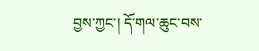བྱས་ཀྱང་། དོ་གལ་ཆུང་བས་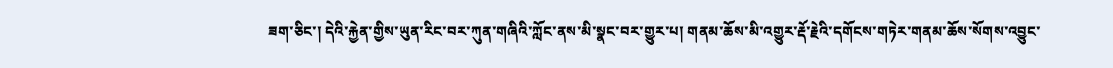ཟག་ཅིང་། དེའི་རྐྱེན་གྱིས་ཡུན་རིང་བར་ཀུན་གཞིའི་ཀློང་ནས་མི་སྣང་བར་གྱུར་པ། གནམ་ཆོས་མི་འགྱུར་རྡོ་རྗེའི་དགོངས་གཏེར་གནམ་ཆོས་སོགས་འབྱུང་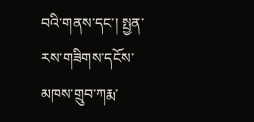བའི་གནས་དང་། སྤྱན་རས་གཟིགས་དངོས་མཁས་གྲུབ་ཀརྨ་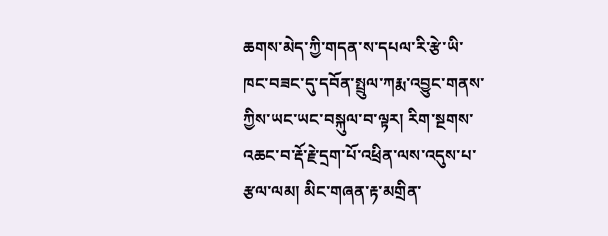ཆགས་མེད་ཀྱི་གདན་ས་དཔལ་རི་རྩེ་ཡི་ཁང་བཟང་དུ་དབོན་སྤྲུལ་ཀརྨ་འབྱུང་གནས་ཀྱིས་ཡང་ཡང་བསྐུལ་བ་ལྟར། རིག་སྔགས་འཆང་བ་རྡོ་རྗེ་དྲག་པོ་འཕྲིན་ལས་འདུས་པ་རྩལ་ལམ། མིང་གཞན་རྟ་མགྲིན་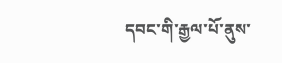དབང་གི་རྒྱལ་པོ་ནུས་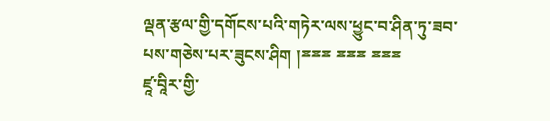ལྡན་རྩལ་གྱི་དགོངས་པའི་གཏེར་ལས་ཕྱུང་བ་ཤིན་ཏུ་ཟབ་པས་གཅེས་པར་ཟུངས་ཤིག །ྈྈྈ ྈྈྈ ྈྈྈ
ཛཱ་བཱིར་གྱི་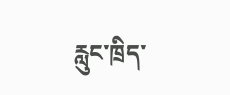རླུང་ཁྲིད་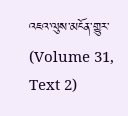འཇའ་ལུས་མངོན་གྱུར་ (Volume 31, Text 2)